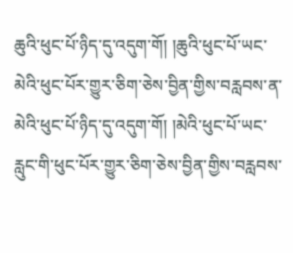ཆུའི་ཕུང་པོ་ཉིད་དུ་འདུག་གོ། །ཆུའི་ཕུང་པོ་ཡང་མེའི་ཕུང་པོར་གྱུར་ཅིག་ཅེས་བྱིན་གྱིས་བརླབས་ན་མེའི་ཕུང་པོ་ཉིད་དུ་འདུག་གོ། །མེའི་ཕུང་པོ་ཡང་རླུང་གི་ཕུང་པོར་གྱུར་ཅིག་ཅེས་བྱིན་གྱིས་བརླབས་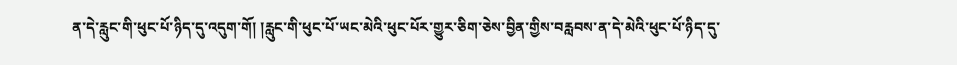ན་དེ་རླུང་གི་ཕུང་པོ་ཉིད་དུ་འདུག་གོ། །རླུང་གི་ཕུང་པོ་ཡང་མེའི་ཕུང་པོར་གྱུར་ཅིག་ཅེས་བྱིན་གྱིས་བརླབས་ན་དེ་མེའི་ཕུང་པོ་ཉིད་དུ་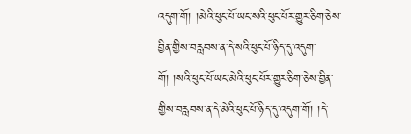འདུག་གོ། །མེའི་ཕུང་པོ་ཡང་སའི་ཕུང་པོར་གྱུར་ཅིག་ཅེས་བྱིན་གྱིས་བརླབས་ན་དེ་སའི་ཕུང་པོ་ཉིད་དུ་འདུག་གོ། །སའི་ཕུང་པོ་ཡང་མེའི་ཕུང་པོར་གྱུར་ཅིག་ཅེས་བྱིན་གྱིས་བརླབས་ན་དེ་མེའི་ཕུང་པོ་ཉིད་དུ་འདུག་གོ། །དེ་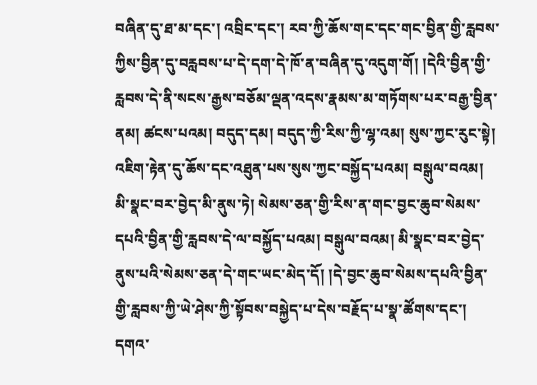བཞིན་དུ་ཐ་མ་དང་། འབྲིང་དང་། རབ་ཀྱི་ཆོས་གང་དང་གང་བྱིན་གྱི་རླབས་ཀྱིས་བྱིན་དུ་བརླབས་པ་དེ་དག་དེ་ཁོ་ན་བཞིན་དུ་འདུག་གོ། །དེའི་བྱིན་གྱི་རླབས་དེ་ནི་སངས་རྒྱས་བཅོམ་ལྡན་འདས་རྣམས་མ་གཏོགས་པར་བརྒྱ་བྱིན་ནམ། ཚངས་པའམ། བདུད་དམ། བདུད་ཀྱི་རིས་ཀྱི་ལྷ་འམ། སུས་ཀྱང་རུང་སྟེ། འཇིག་རྟེན་དུ་ཆོས་དང་འཐུན་པས་སུས་ཀྱང་བསྐྱོད་པའམ། བསྒུལ་བའམ། མི་སྣང་བར་བྱེད་མི་ནུས་ཏེ། སེམས་ཅན་གྱི་རིས་ན་གང་བྱང་ཆུབ་སེམས་དཔའི་བྱིན་གྱི་རླབས་དེ་ལ་བསྐྱོད་པའམ། བསྒུལ་བའམ། མི་སྣང་བར་བྱེད་ནུས་པའི་སེམས་ཅན་དེ་གང་ཡང་མེད་དོ། །དེ་བྱང་ཆུབ་སེམས་དཔའི་བྱིན་གྱི་རླབས་ཀྱི་ཡེ་ཤེས་ཀྱི་སྟོབས་བསྐྱེད་པ་དེས་བརྗོད་པ་སྣ་ཚོགས་དང་། དགའ་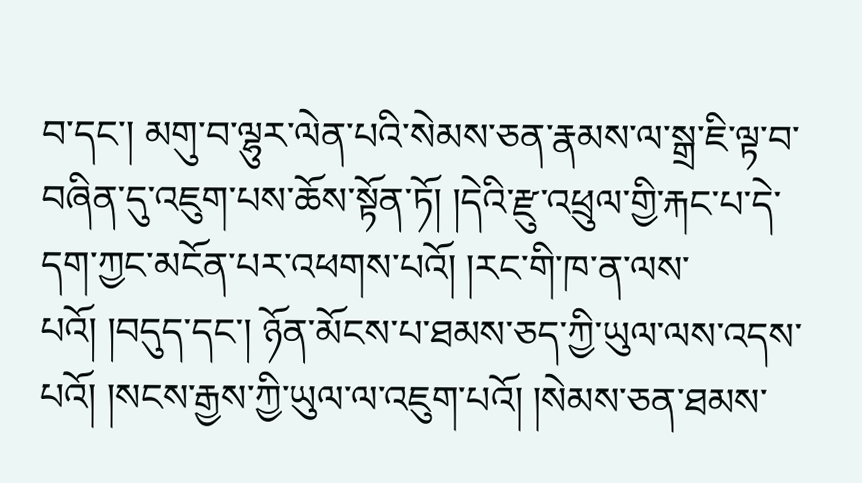བ་དང་། མགུ་བ་ལྷུར་ལེན་པའི་སེམས་ཅན་རྣམས་ལ་སྒྲ་ཇི་ལྟ་བ་བཞིན་དུ་འཇུག་པས་ཆོས་སྟོན་ཏོ། །དེའི་རྫུ་འཕྲུལ་གྱི་རྐང་པ་དེ་དག་ཀྱང་མངོན་པར་འཕགས་པའོ། །རང་གི་ཁ་ན་ལས་པའོ། །བདུད་དང་། ཉོན་མོངས་པ་ཐམས་ཅད་ཀྱི་ཡུལ་ལས་འདས་པའོ། །སངས་རྒྱས་ཀྱི་ཡུལ་ལ་འཇུག་པའོ། །སེམས་ཅན་ཐམས་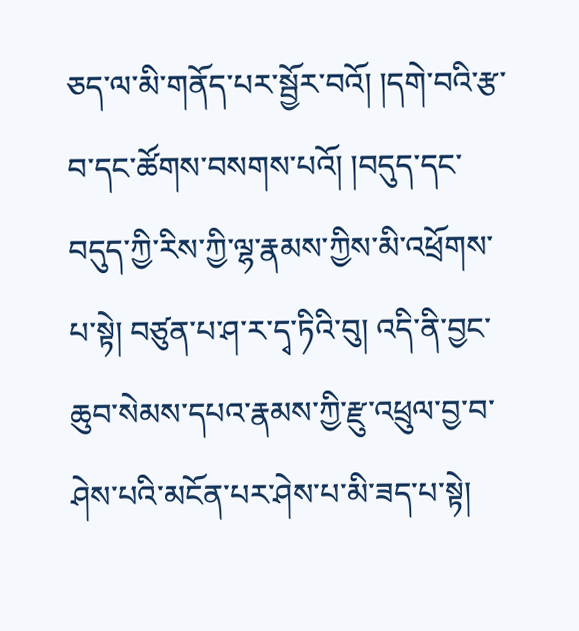ཅད་ལ་མི་གནོད་པར་སྦྱོར་བའོ། །དགེ་བའི་རྩ་བ་དང་ཚོགས་བསགས་པའོ། །བདུད་དང་བདུད་ཀྱི་རིས་ཀྱི་ལྷ་རྣམས་ཀྱིས་མི་འཕྲོགས་པ་སྟེ། བཙུན་པ་ཤ་ར་དྭ་ཏིའི་བུ། འདི་ནི་བྱང་ཆུབ་སེམས་དཔའ་རྣམས་ཀྱི་རྫུ་འཕྲུལ་བྱ་བ་ཤེས་པའི་མངོན་པར་ཤེས་པ་མི་ཟད་པ་སྟེ།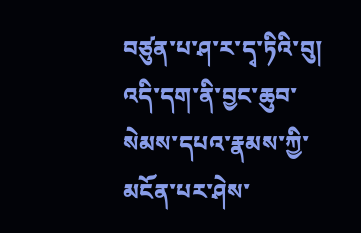བཙུན་པ་ཤ་ར་དྭ་ཏིའི་བུ། འདི་དག་ནི་བྱང་ཆུབ་སེམས་དཔའ་རྣམས་ཀྱི་མངོན་པར་ཤེས་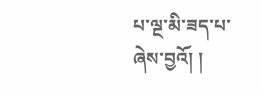པ་ལྔ་མི་ཟད་པ་ཞེས་བྱའོ། །